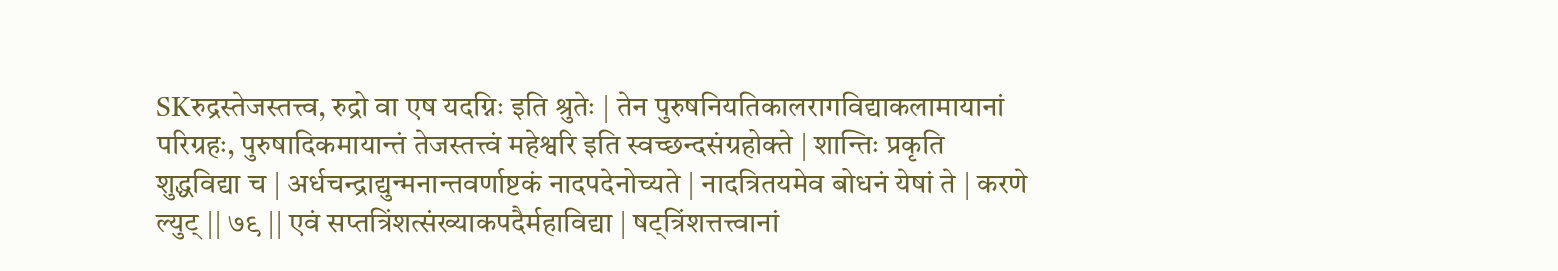SKरुद्रस्तेजस्तत्त्व, रुद्रो वा एष यदग्निः इति श्रुतेः | तेन पुरुषनियतिकालरागविद्याकलामायानां परिग्रहः, पुरुषादिकमायान्तं तेजस्तत्त्वं महेश्वरि इति स्वच्छन्दसंग्रहोक्ते | शान्तिः प्रकृति शुद्धविद्या च | अर्धचन्द्राद्युन्मनान्तवर्णाष्टकं नादपदेनोच्यते | नादत्रितयमेव बोधनं येषां ते | करणे ल्युट् || ७९ || एवं सप्तत्रिंशत्संख्याकपदैर्महाविद्या | षट्त्रिंशत्तत्त्वानां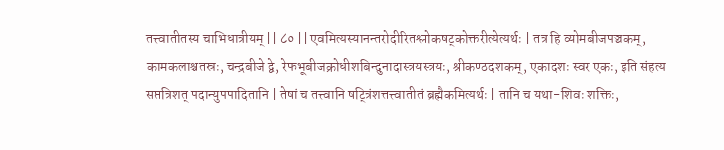तत्त्वातीतस्य चाभिधात्रीयम् || ८० || एवमित्यस्यानन्तरोदीरितश्लोकषट्कोक्तरीत्येत्यर्थः | तत्र हि व्योमबीजपञ्चकम्, कामकलाश्चतस्रः, चन्द्रबीजे द्वे, रेफभूबीजक्रोधीशबिन्दुनादास्त्रयस्त्रयः, श्रीकण्ठदशकम्, एकादशः स्वर एकः, इति संहत्य सप्तत्रिशत् पदान्युपपादितानि | तेषां च तत्त्वानि षट्त्रिंशत्तत्त्वातीतं ब्रह्मैकमित्यर्थः | तानि च यथा-शिवः शक्तिः,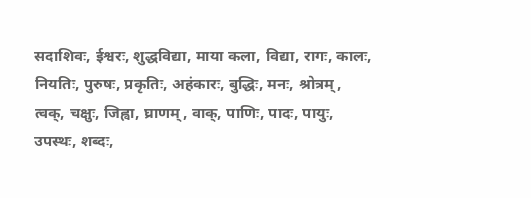सदाशिवः, ईश्वरः, शुद्धविद्या, माया कला, विद्या, रागः, कालः, नियतिः, पुरुषः, प्रकृतिः, अहंकारः, बुद्धिः, मनः, श्रोत्रम्, त्वक्, चक्षुः, जिह्वा, घ्राणम्, वाक्, पाणिः, पादः, पायुः, उपस्थः, शब्दः,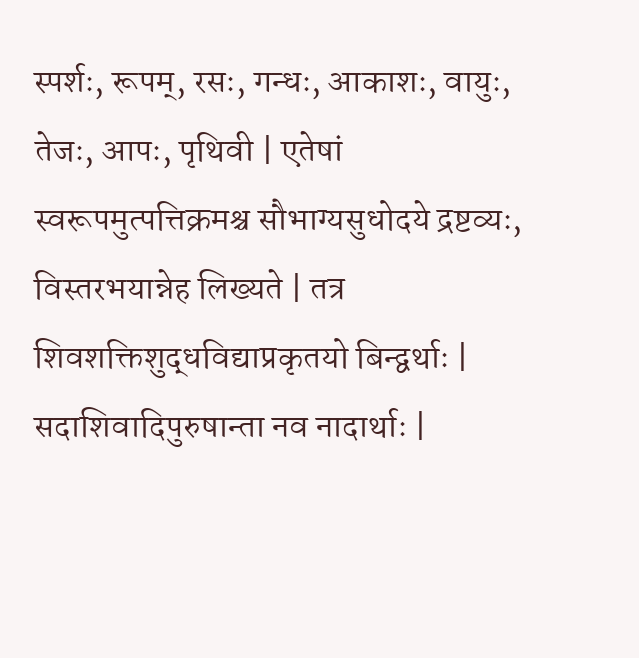स्पर्शः, रूपम्, रसः, गन्धः, आकाशः, वायुः, तेजः, आपः, पृथिवी | एतेषां स्वरूपमुत्पत्तिक्रमश्च सौभाग्यसुधोदये द्रष्टव्यः, विस्तरभयान्नेह लिख्यते | तत्र शिवशक्तिशुद्धविद्याप्रकृतयो बिन्द्वर्थाः | सदाशिवादिपुरुषान्ता नव नादार्थाः |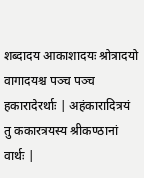शब्दादय आकाशादयः श्रोत्रादयो वागादयश्च पञ्च पञ्च हकारादेरर्थाः | अहंकारादित्रयं तु ककारत्रयस्य श्रीकण्ठानां वार्थः |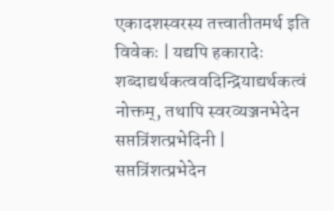एकादशस्वरस्य तत्त्वातीतमर्थ इति विवेकः | यद्यपि हकारादेः शब्दाद्यर्थकत्ववदिन्द्रियाद्यर्थकत्वं नोक्तम्, तथापि स्वरव्यञ्जनभेदेन सप्तत्रिंशत्प्रभेदिनी | सप्तत्रिंशत्प्रभेदेन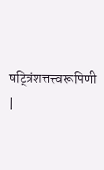षट्त्रिंशत्तत्त्वरूपिणी |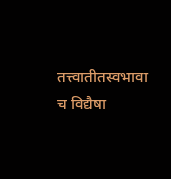तत्त्वातीतस्वभावा च विद्यैषा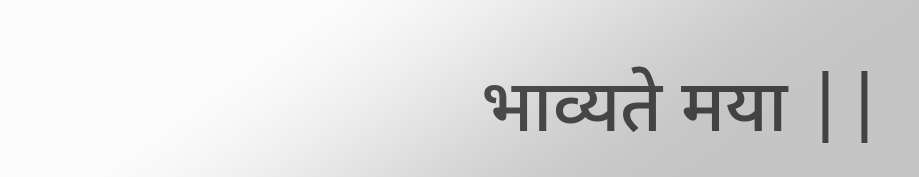भाव्यते मया ||